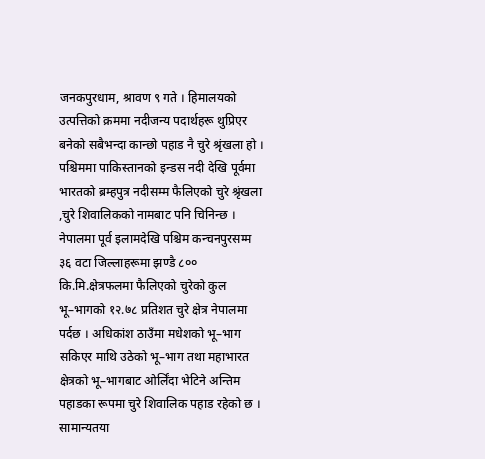जनकपुरधाम, श्रावण ९ गते । हिमालयको उत्पत्तिको क्रममा नदीजन्य पदार्थहरू थुप्रिएर बनेको सबैभन्दा कान्छो पहाड नै चुरे श्रृंखला हो । पश्चिममा पाकिस्तानको इन्डस नदी देखि पूर्वमा भारतको ब्रम्हपुत्र नदीसम्म फैलिएको चुरे श्रृंखला ,चुरे शिवालिकको नामबाट पनि चिनिन्छ । नेपालमा पूर्व इलामदेखि पश्चिम कन्चनपुरसम्म ३६ वटा जिल्लाहरूमा झण्डै ८०० कि.मि.क्षेत्रफलमा फैलिएको चुरेको कुल भू–भागको १२.७८ प्रतिशत चुरे क्षेत्र नेपालमा पर्दछ । अधिकांश ठाउँमा मधेशको भू–भाग सकिएर माथि उठेको भू–भाग तथा महाभारत क्षेत्रको भू–भागबाट ओर्लिंदा भेटिने अन्तिम पहाडका रूपमा चुरे शिवालिक पहाड रहेको छ । सामान्यतया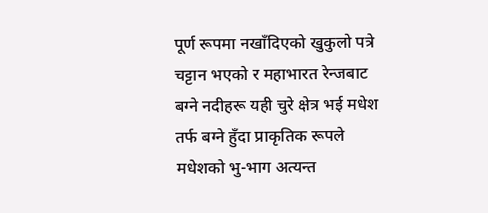पूर्ण रूपमा नखाँदिएको खुकुलो पत्रे चट्टान भएको र महाभारत रेन्जबाट बग्ने नदीहरू यही चुरे क्षेत्र भई मधेश तर्फ बग्ने हुँदा प्राकृतिक रूपले मधेशको भु-भाग अत्यन्त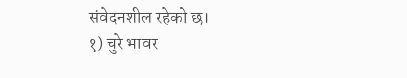संवेदनशील रहेको छ।
१) चुरे भावर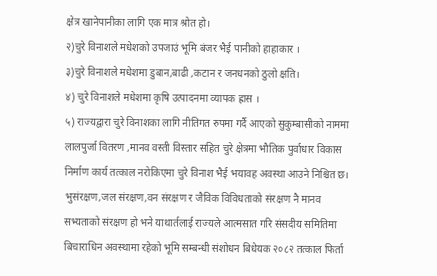क्षेत्र खानेपानीका लागि एक मात्र श्रोत हो।
२)चुरे विनाशले मधेशको उपजाउं भूमि बंजर भैई पानीको हाहाकार ।
३)चुरे विनाशले मधेशमा डुबान,बाढी ,कटान र जनधनको ठुलो क्षति।
४) चुरे विनाशले मधेशमा कृषि उत्पादनमा व्यापक ह्रास ।
५) राज्यद्वारा चुरे विनाशका लागि नीतिगत रुपमा गर्दै आएको सुकुम्बासीको नाममा लालपुर्जा वितरण ,मानव वस्ती विस्तार सहित चुरे क्षेत्रमा भौतिक पुर्वाधार विकास निर्माण कार्य तत्काल नरोकिएमा चुरे विनाश भैई भयावह अवस्था आउने निश्चित छ।
भुसंरक्षण,जल संरक्षण,वन संरक्षण र जैविक विविधताको संरक्षण नै मानव सभ्यताको संरक्षण हो भने याथार्तलाई राज्यले आत्मसात गरि संसदीय समितिमा बिचाराधिन अवस्थामा रहेको भूमि सम्बन्धी संशोधन बिधेयक २०८२ तत्काल फिर्ता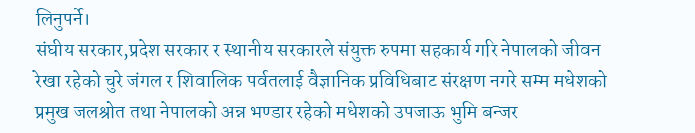लिनुपर्ने।
संघीय सरकार,प्रदेश सरकार र स्थानीय सरकारले संयुक्त रुपमा सहकार्य गरि नेपालको जीवन रेखा रहेको चुरे जंगल र शिवालिक पर्वतलाई वैज्ञानिक प्रविधिबाट संरक्षण नगरे सम्म मधेशको प्रमुख जलश्रोत तथा नेपालको अन्न भण्डार रहेको मधेशको उपजाऊ भुमि बन्जर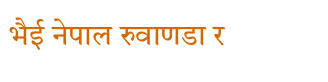भैई नेपाल रुवाणडा र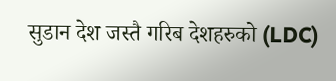सुडान देश जस्तै गरिब देशहरुको (LDC)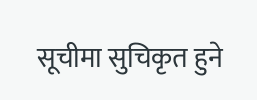सूचीमा सुचिकृत हुने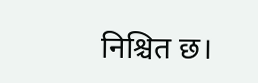निश्चित छ।